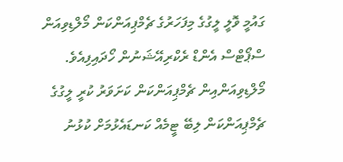ގައުމީ ވޮލީ ލީގުގެ މިފަހަރުގެ ޗެމްޕިއަންކަން މޯލްޑިވިއަން ސްޕޯޓްސް އެންޑް ރެކްރިއޭޝަނުން ހޯދައިފިއެވެ.
މޯލްޑިވިއަންއިން ޗެމްޕިއަންކަން ކަށަވަރު ކުރީ ލީގުގެ ޗެމްޕިއަންކަން ލިބޭ ޓީމެއް ކަނޑައެޅުމަށް ކުޅުނު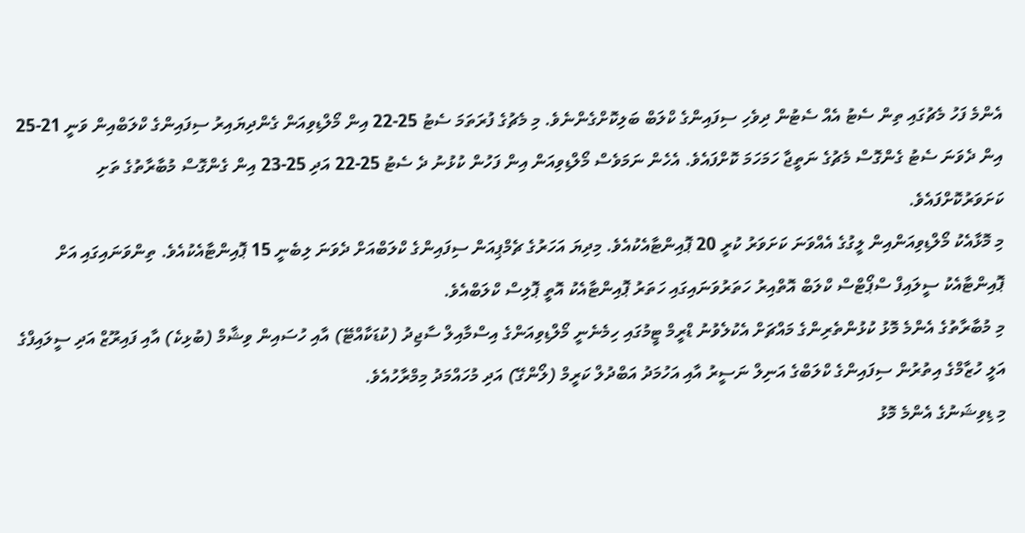އެންމެ ފަހު މެޗުގައި ތިން ސެޓު އެއް ސެޓުން ދިވެހި ސިފައިންގެ ކްލަބް ބަލިކޮށްގެންނެވެ. މި މެޗުގެ ފުރަތަމަ ސެޓު 25-22 އިން މޯލްޑިވިއަން ގެންދިޔައިރު ސިފައިންގެ ކްލަބްއިން ވަނީ 21-25 އިން ދެވަނަ ސެޓު ގެންގޮސް މެޗުގެ ނަތީޖާ ހަމަހަމަ ކޮށްފައެވެ. އެހެން ނަމަވެސް މޯލްޑިވިއަން އިން ފަހުން ކުޅުނު ދެ ސެޓު 25-22 އަދި 25-23 އިން ގެންގޮސް މުބާރާތުގެ ތަށި ކަށަވަރުކޮށްފައެވެ.
މި މޮޅާއެކު މޯލްޑިވިއަންއިން ލީގުގެ އެއްވަނަ ކަށަވަރު ކުރީ 20 ޕޮއިންޓާއެކުއެވެ. މިދިޔަ އަހަރުގެ ޗެމްޕިއަން ސިފައިންގެ ކްލަބްއަށް ދެވަނަ ލިބެނީ 15 ޕޮއިންޓާއެކުއެވެ. ތިންވަނައިގައި އަށް ޕޮއިންޓާއެކު ސީލައިފް ސްޕޯޓްސް ކްލަބް އޮތްއިރު ހަތަރުވަނައިގައި ހަތަރު ޕޮއިންޓާއެކު އޮތީ ޕޮލިސް ކްލަބްއެވެ.
މި މުބާރާތުގެ އެންމެ މޮޅު ކުޅުންތެރިންގެ މައްޗަށް އެކުލެވުނު ޑްރީމް ޓީމުގައި ހިމެނެނީ މޯލްޑިވިއަންގެ އިސްމާއިލް ސާޖިދު (ކުޑަކާއްޓޭ) އާއި ހުސައިން ވިޝާމް (ބުޅިކެ) އާއި ފައިރޫޒް އަދި ސީލައިފްގެ އަލީ ހުޒާމްގެ އިތުރުން ސިފައިންގެ ކްލަބްގެ އަނިލް ނަސީރު އާއި އަހުމަދު އަބްދުލް ކަރީމް (ލޯންގޭ) އަދި މުހައްމަދު މިމްރާހުއެވެ.
މި ޑިވިޝަނުގެ އެންމެ މޮޅު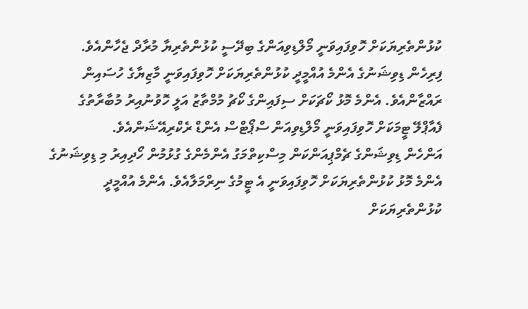ކުޅުންތެރިޔަކަށް ހޮވިފައިވަނީ މޯލްޑިވިއަންގެ ބިދޭސީ ކުޅުންތެރިޔާ މުރާދް ޖެހާންއެވެ. ފިރިހެން ޑިވިޝަނުގެ އެންމެ އުއްމީދީ ކުޅުންތެރިޔަކަށް ހޮވިފައިވަނީ މާޒިޔާގެ ހުސައިން ރައްޒާންއެވެ. އެންމެ މޮޅު ކޯޗަކަށް ސިފައިންގެ ކޯޗު މުމްތާޒު އަލީ ހޮވުނުއިރު މުބާރާތުގެ ފެއާޕްލޭ ޓީމަކަށް ހޮވިފައިވަނީ މޯލްޑިވިއަން ސްޕޯޓްސް އެންޑް ރެކްރިއޭޝަންއެވެ.
އަންހެން ޑިވިޝަންގެ ޗެމްޕިއަންކަން މިސްކިތްމަގު އެންމެންގެ ގުޅުމުން ހޯދިއިރު މި ޑިވިޝަނުގެ އެންމެ މޮޅު ކުޅުންތެރިޔަކަށް ހޮވިފައިވަނީ އެ ޓީމުގެ ނިރްމަލާއެވެ. އެންމެ އުއްމީދީ ކުޅުންތެރިޔަކަށް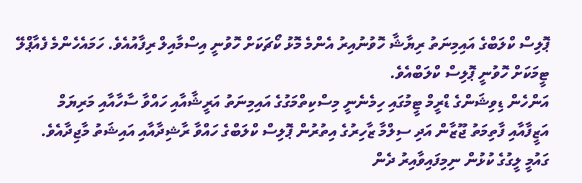ޕޮލިސް ކްލަބްގެ އައިމިނަތު ރިޔާޝާ ހޮވުނުއިރު އެންމެ މޮޅު ކޯޗަކަށް ހޮވުނީ އިސްމާއިލް ރިފާއުއެވެ. ހަމައެހެންމެ ފެއާޕްލޭ ޓީމަކަށް ހޮވުނީ ޕޮލިސް ކްލަބްއެވެ.
އަންހެން ޑިވިޝަންގެ ޑްރީމް ޓީމުގައި ހިމެނެނީ މިސްކިތްމަގުގެ އައިމިނަތު އަރީޝާއާއި ހައްވާ ސާހާއާއި މަރިޔަމް އަޒީފާއާއި ފާތިމަތު ޖޫޒާން އަދި ސިލްމާ ޒާހިރުގެ އިތުރުން ޕޮލިސް ކްލަބްގެ ހައްވާ ރާޝިދާއާއި އައިޝަތު މާޖިދާއެވެ.
ގައުމީ ލީގުގެ ކުޅުން ނިމިފައިވާއިރު ދެން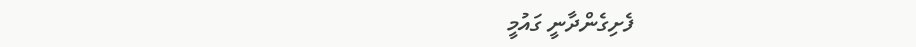ފެށިގެންދާނީ ގައުމީ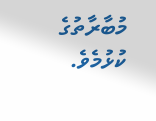މުބާރާތުގެ ކުޅުމެވެ.